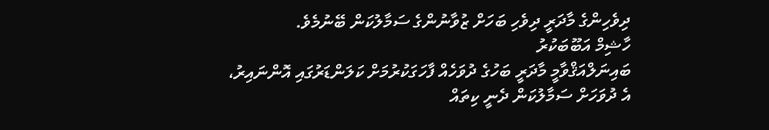ދިވެހިންގެ މާދަރީ ދިވެހި ބަހަށް ޒުވާނުންގެ ސަމާލުކަން ބޭނުމެވެ.
ހާޝިމް އަބޫބަކުރު
ބައިނަލްއަޤްވާމީ މާދަރީ ބަހުގެ ދުވަހެއް ފާހަގަކުރުމަށް ކަލަންޑަރުގައި އޮންނައިރު، އެ ދުވަހަށް ސަމާލުކަން ދެނީ ކިތައް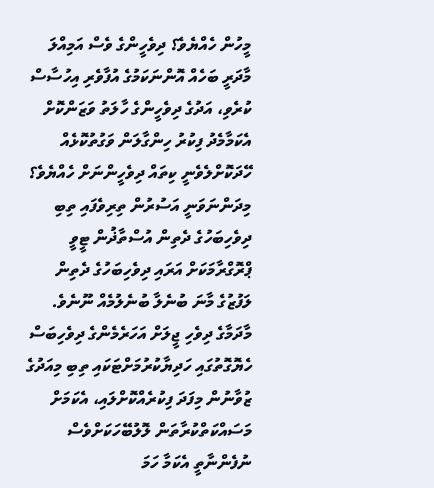މީހުން ހެއްޔެވެ؟ ދިވެހީންގެ ވެސް އަމިއްލަ މާދަރީ ބަހެއް އޮންނަކަމުގެ އުފާވެރި އިހުސާސް ކުރެވި، އަދުގެ ދިވެހީންގެ ހާލަތު ވަޒަންކޮށް އެކަމާމެދު ފިކުރު ހިންގާލަން ވަގުތުކޮޅެއް ހޭދަކޮށްލެވެނީ ކިތައް ދިވެހީންނަށް ހެއްޔެވެ؟ މިދަންނަވަނީ އަސުރުން ތިރިވެފައި ތިބި ދިވެހިބަހުގެ ދެތިން އުސްތާޛުން ޓީވީ ޕްރޮގްރާމަކަށް އަރައި ދިވެހިބަހުގެ ދެތިން ލަފުޒުގެ މާނަ ބުނެލާ ބުނެލުމެއް ނޫނެވެ. މާދަމާގެ ދިވެހި ޖީލަށް އަހަރެމެންގެ ދިވެހިބަސް ހެޔޮގޮތުގައި ހަދިޔާކުރުމަށްޓަކައި ތިބި މިއަދުގެ ޒުވާނުން މިފަދަ ފިކުރެއްކޮށްލައި، އެކަމަށް މަސައްކަތްކުރާތަން ލޮލުބޭހަކަށްވެސް ނުފެންނާތީ އެކަމާ ހަމަ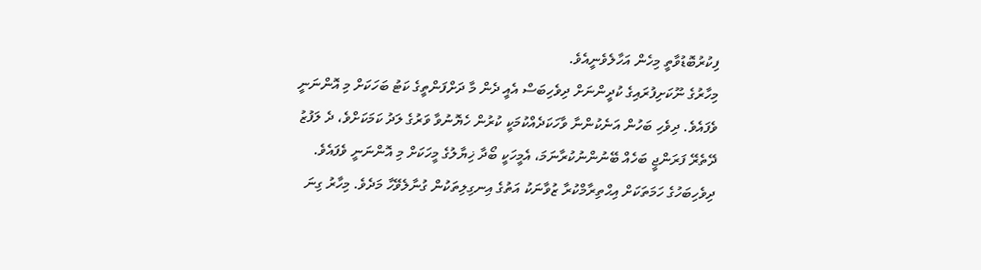ފިކުރުބޮޑުވާތީ މިހެން އަހާލެވެނީއެވެ.
މިހާރުގެ ނޫކަށިފުރައިގެ ކުދީންނަށް ދިވެހިބަސް އެއީ ދެން މާ ދަށްފަންތީގެ ކަޓު ބަހަކަށް މި އޮންނަނީ ވެފައެވެ. ދިވެހި ބަހުން އަނެކުންނާ ވާހަކަދެއްކުމަކީ ކުރުން ހެޔޮނުވާ ވަރުގެ ލަދު ކަމަކަށްވެ، ދެ ލަފުޒު ދޭތެރޭ ފަރަންޖީ ބަހެއް ބޭނުންނުކުރާނަމަ، އެމީހަކީ ބޯދާ ޚިޔާލުގެ މީހަކަށް މި އޮންނަނީ ވެފައެވެ. ދިވެހިބަހުގެ ހަމަތަކަށް އިޙްތިރާމްކުރާ ޒުވާނަކު އަތުގެ އިނގިލިތަކުން ގުނާލެވޭހާ މަދެވެ. މިހާރު ގިނަ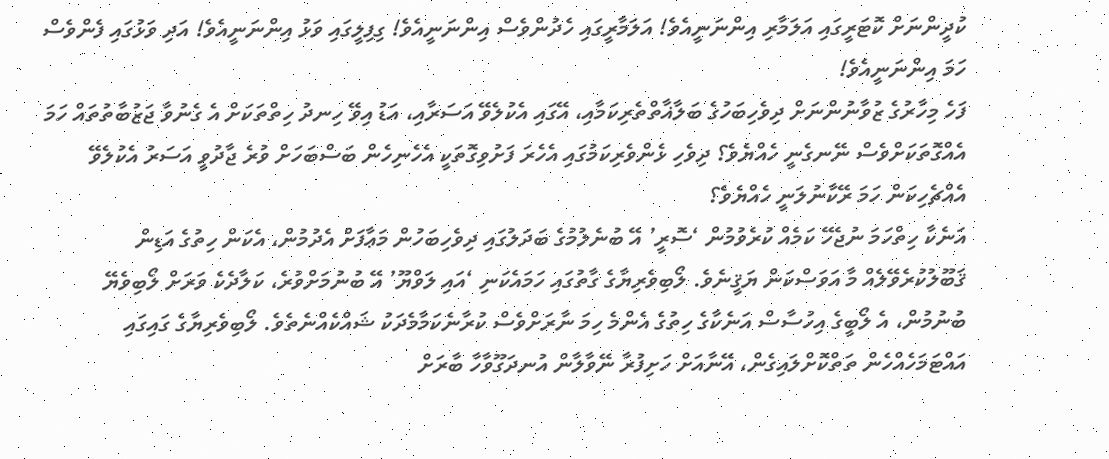ކުދީންނަށް ކޮޓަރީގައި އަލަމާރި އިންނަނީއެވެ! އަލަމާރީގައި ހެދުންވެސް އިންނަނީއެވެ! ގިފިލީގައި ވަޅު އިންނަނީއެވެ! އަދި ވަޅުގައި ފެންވެސް ހަމަ އިންނަނީއެވެ!
ފަހެ މިހާރުގެ ޒުވާނުންނަށް ދިވެހިބަހުގެ ބަލާޣާތްތެރިކަމާއި، އޭގައި އެކުލެވޭ އަސަރާއި، އަޑު އިވޭ ހިނދު ހިތްތަކަށް އެ ގެނުވާ ޖަޒުބާތުތައް ހަމަ އެއްގޮތަކަށްވެސް ނޭނގެނީ ހެއްޔެވެ؟ ދިވެހި ޅެންވެރިކަމުގައި އެހެރަ ފަށުވިގޮތަކީ އެހެނިހެން ބަސްބަހަށް ވުރެ ޖާދުވީ އަސަރު އެކުލެވޭ އެއްޗެހިކަން ހަމަ ރޭކާނުލަނީ ހެއްޔެވެ؟
އަނެކާ ހިތްހަމަ ނުޖެހޭ ކަމެއް ކުރެވުމުން ‘ސޮރީ’ އޭ ބުނެލުމުގެ ބަދަލުގައި ދިވެހިބަހުން މަޢާފަށް އެދުމުން، އެކަން ހިތުގެ އަޑިން ޤަބޫލުކުރެވޭލެއް މާ އަވަސްކަން ޔަޤީނެވެ. ލޯބިވެރިޔާގެ ގާތުގައި ހަމައެކަނި ‘އައި ލަވްޔޫ’ އޭ ބުނުމަށްވުރެ، ކަލާދެކެ ވަރަށް ލޯބިވެޔޭ ބުނުމުން، އެ ލޯބީގެ އިހުސާސް އަނެކާގެ ހިތުގެ އެންމެ ހިމަ ނާރަށްވެސް ކުރާނެކަމާމެދަކު ޝައްކެއްނެތެވެ. ލޯބިވެރިޔާގެ ގައިގައި އައްޓަމަހެއްހެން ތަތްކޮށްލައިގެން، އޭނާއަށް ހަށިފުރާ ނޭވާލާން އުނދަގޫވާހާ ބާރަށް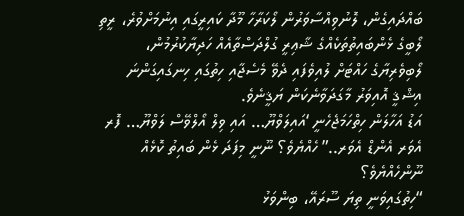ބައްދައިގެން، ލޮނުވިއްސާވަރުން ލޯކަރާހާ މޫދާ ކައިރީގައި އިނުމަށްވުރެ، ރީތި ލޯބީގެ ޅެންބައިތުތަކެއްގެ ޝާޢިރީ ގުލްދަސްތާއެއް ހަދިޔާކުރުމުން، ލޯބިވެރިޔާގެ ހައްޓަށް ލުއިވެފައި ދެވޭ މެސެޖާއި ހިތުގައި ހިނގައިގަންނަ އިޝްޤީ އޮއިވަރު މާގަދަވާނެކަން ޔަޤީނެވެ.
އަޑު އަހާލަން ހިތްހަމަޖެހެނީ ‘އައިލަވްޔޫ… އައި ވިލް އޯލްވޭސް ލަވްޔޫ… ފޮރ އެވަރ އެންޑް އެވަރ..” ހެއްޔެވެ؟ ނޫނީ މިފަދަ ޅެން ބައިތު ކޮޅެއް ނޫންހެއްޔެވެ؟
“ހިތުގައިވަނީ ތިޔަ ސޫރައޭ، ބިންވަޅު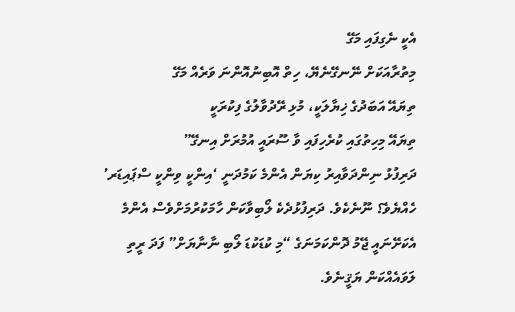އެކީ ނެގިފައި މަގޭ
މިތުރާއަކަށް ނޭނގޭނެޔޭ، ހިތް އޮބިނުއޮންނަ ވަރެއް މަގޭ
ތިޔައޭ އަބަދުގެ ޚިޔާލަކީ، މުޅި ރޭދުވާލުގެ ފިކުރަކީ
ތިޔައޭ މިހިތުގައި ކުރެހިފައި ވާ ސޫރައީ އުމުރަށް އިނގޭ”
ދަރިފުޅު ނިންދަވާއިރު ކިޔަން އެންމެ ކަމުދަނީ ‘އިންކީ ވިންކީ ސްޕައިޑަރ’ ހެއްޔެވެ؟ ނޫނެކެވެ. ދަރިފުޅުދެކެ ލޯބިވާކަން ހާމަކުރުމަށްވެސް އެންމެ އެކަށޭނައީ ޖޭމު ދޮންކަމަނަގެ “މި ކުޑަކުޑަ ލޯބި ނާނާޔަށް” ފަދަ ރީތި ލަވައެއްކަން ޔަޤީނެވެ.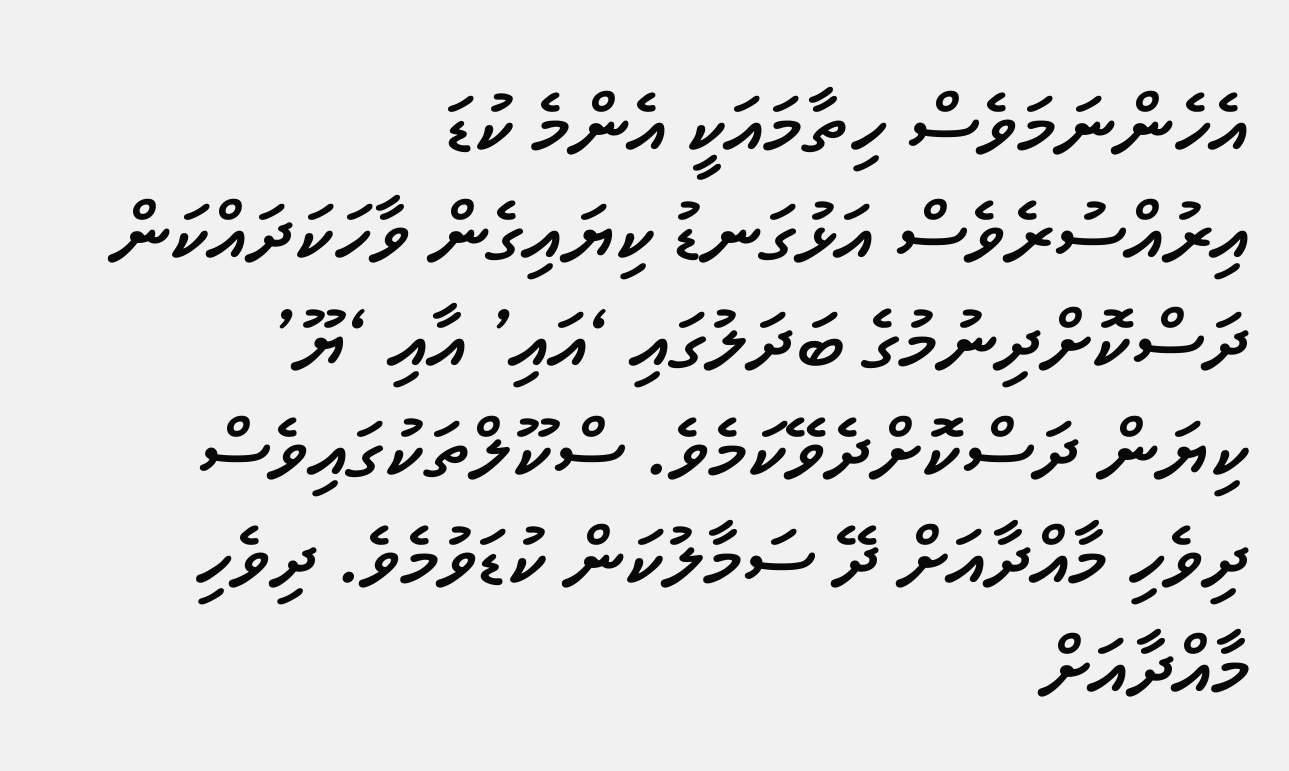އެހެންނަމަވެސް ހިތާމައަކީ އެންމެ ކުޑަ އިރުއްސުރެވެސް އަޅުގަނޑު ކިޔައިގެން ވާހަކަދައްކަން ދަސްކޮށްދިނުމުގެ ބަދަލުގައި ‘އައި’ އާއި ‘ޔޫ’ ކިޔަން ދަސްކޮށްދެވޭކަމެވެ. ސްކޫލްތަކުގައިވެސް ދިވެހި މާއްދާއަށް ދޭ ސަމާލުކަން ކުޑަވުމެވެ. ދިވެހި މާއްދާއަށް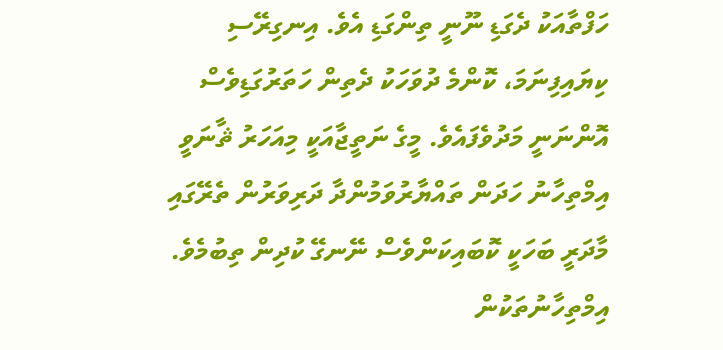ހަފްތާއަކު ދެގަޑި ނޫނީ ތިންގަޑި އެވެ. އިނގިރޭސި ކިޔައިފިނަމަ، ކޮންމެ ދުވަހަކު ދެތިން ހަތަރުގަޑިވެސް އޮންނަނީ މަދުވެފައެވެ. މީގެ ނަތީޖާއަކީ މިއަހަރު ޘާނަވީ އިމްތިހާނު ހަދަން ތައްޔާރުވަމުންދާ ދަރިވަރުން ތެރޭގައި މާދަރީ ބަހަކީ ކޮބައިކަންވެސް ނޭނގޭ ކުދިން ތިބުމެވެ. އިމްތިހާނުތަކުން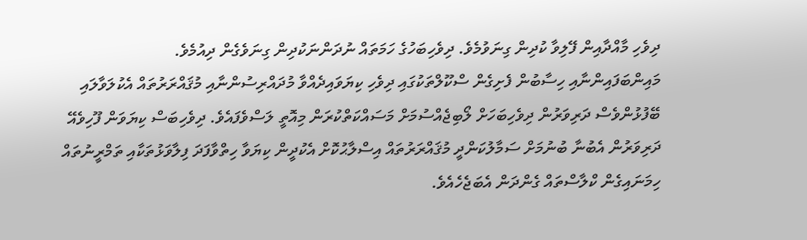ދިވެހި މާއްދާއިން ފޭލިވާ ކުދިން ގިނަވުމެވެ. ދިވެހިބަހުގެ ހަމަތައް ނުދަންނަކުދިން ގިނަވެގެން ދިއުމެވެ.
މައިންބަފައިންނާއި ހިސާބުން ފެށިގެން ސްކޫލްތަކުގައި ދިވެހި ކިޔަވައިދެއްވާ މުދައްރިސުންނާއި މުޤައްރަރުތައް އެކުލަވާލައި ބޭފުޅުންވެސް ދަރިވަރުން ދިވެހިބަހަށް ލޯބިޖެއްސުމަށް މަސައްކަތްކުރަން މިއޮތީ ލަސްވެފައެވެ. ދިވެހިބަސް ކިޔަވަން ފޫހިވެއޭ ދަރިވަރުން އެބުނާ ބުނުމަށް ސަމާލުކަންދީ މުޤައްރަރުތައް އިސްލާޙުކޮށް އެކުދީން ކިޔަވާ ހިތްވާފަދަ ފިލާވަޅުތަކާއި ތަމްރީނުތައް ހިމަނައިގެން ކްލާސްތައް ގެންދަން އެބަޖެހެއެވެ.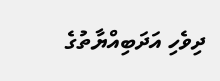ދިވެހި އަދަބިއްޔާތުގެ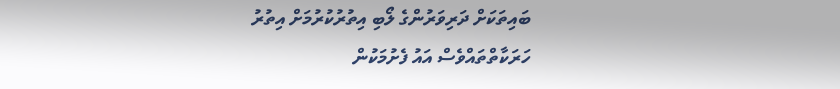ބައިތަކަށް ދަރިވަރުންގެ ލޯބި އިތުރުކުރުމަށް އިތުރު ހަރަކާތްތައްވެސް އައު ފެށުމަކުން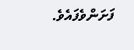ފަށަންވެފައެވެ.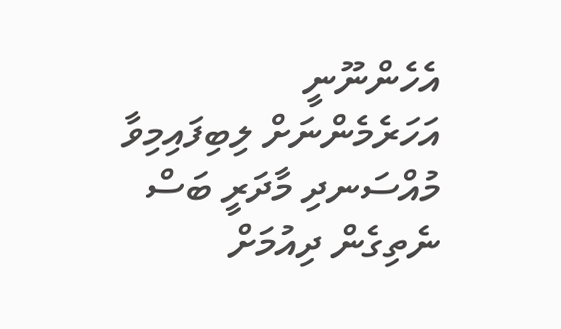އެހެންނޫނީ އަހަރެމެންނަށް ލިބިފައިމިވާ މުއްސަނދި މާދަރީ ބަސް ނެތިގެން ދިއުމަށް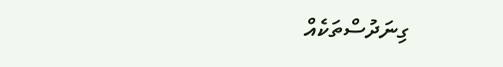ގިނަދުސްތަކެއް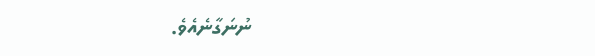ނުނަގާނެއެވެ.